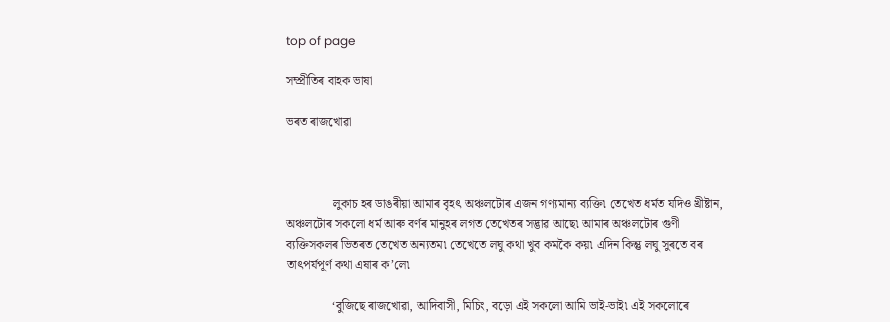top of page

সম্প্ৰীতিৰ বাহক ভাষা

ভৰত ৰাজখোৱা



               লুকাচ হৰ ডাঙৰীয়া আমাৰ বৃহৎ অঞ্চলটোৰ এজন গণ্যমান্য ব্যক্তি৷ তেখেত ধৰ্মত যদিও খ্ৰীষ্টান, অঞ্চলটোৰ সকলো ধৰ্ম আৰু বৰ্ণৰ মানুহৰ লগত তেখেতৰ সদ্ভাৱ আছে৷ আমাৰ অঞ্চলটোৰ গুণী ব্যক্তিসকলৰ ভিতৰত তেখেত অন্যতম৷ তেখেতে লঘু কথা খুব কমকৈ কয়৷ এদিন কিন্তু লঘু সুৰতে বৰ তাৎপৰ্যপূৰ্ণ কথা এষাৰ ক’লে৷

               ‘বুজিছে ৰাজখোৱা, আদিবাসী, মিচিং, বড়ো এই সকলো আমি ভাই-ভাই৷ এই সকলোৰে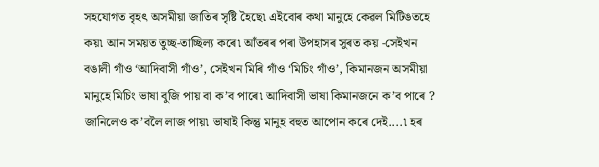সহযোগত বৃহৎ অসমীয়া জাতিৰ সৃষ্টি হৈছে৷ এইবোৰ কথা মানুহে কেৱল মিটিঙতহে কয়৷ আন সময়ত তুচ্ছ-তাচ্ছিল্য কৰে৷ আঁতৰৰ পৰা উপহাসৰ সুৰত কয় -সেইখন বঙালী গাঁও ‘আদিবাসী গাঁও’, সেইখন মিৰি গাঁও ‘মিচিং গাঁও’, কিমানজন অসমীয়া মানুহে মিচিং ভাষা বুজি পায় বা ক’ব পাৰে৷ আদিবাসী ভাষা কিমানজনে ক’ব পাৰে ? জানিলেও ক’বলৈ লাজ পায়৷ ভাষাই কিন্তু মানুহ বহুত আপোন কৰে দেই....৷ হৰ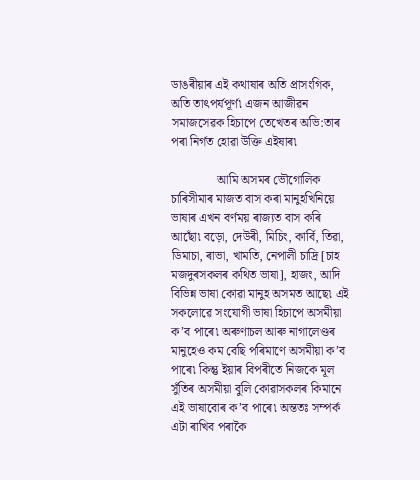ডাঙৰীয়াৰ এই কথাষাৰ অতি প্ৰাসংগিক, অতি তাৎপৰ্যপূৰ্ণ৷ এজন আজীৱন সমাজসেৱক হিচাপে তেখেতৰ অভি:তাৰ পৰা নিৰ্গত হোৱা উক্তি এইষাৰ৷

               আমি অসমৰ ভৌগোলিক চাৰিসীমাৰ মাজত বাস কৰা মানুহখিনিয়ে ভাষাৰ এখন বৰ্ণময় ৰাজ্যত বাস কৰি আছোঁ৷ বড়ো, দেউৰী, মিচিং, কাৰ্বি, তিৱা, ডিমাচা, ৰাভা, খামতি, নেপালী চাদ্ৰি [চাহ মজদুৰসকলৰ কথিত ভাষা], হাজং, আদি বিভিন্ন ভাষা কোৱা মানুহ অসমত আছে৷ এই সকলোৱে সংযোগী ভাষা হিচাপে অসমীয়া ক’ব পাৰে৷ অৰুণাচল আৰু নাগালেণ্ডৰ মানুহেও কম বেছি পৰিমাণে অসমীয়া ক’ব পাৰে৷ কিন্তু ইয়াৰ বিপৰীতে নিজকে মূল সুঁতিৰ অসমীয়া বুলি কোৱাসকলৰ কিমানে এই ভাষাবোৰ ক’ব পাৰে৷ অন্ততঃ সম্পৰ্ক এটা ৰাখিব পৰাকৈ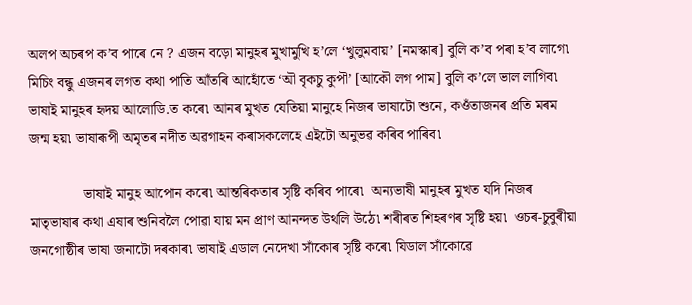অলপ অচৰপ ক’ব পাৰে নে ? এজন বড়ো মানুহৰ মুখামুখি হ’লে ‘খুলুমবায়’ [নমস্কাৰ] বুলি ক’ব পৰা হ’ব লাগে৷ মিচিং বন্ধু এজনৰ লগত কথা পাতি আঁতৰি আহোঁতে ‘অৗ বৃকচু কুপৗ’ [আকৌ লগ পাম] বুলি ক’লে ভাল লাগিব৷ ভাষাই মানুহৰ হৃদয় আলোডি.ত কৰে৷ আনৰ মুখত যেতিয়া মানুহে নিজৰ ভাষাটো শুনে, কওঁতাজনৰ প্ৰতি মৰম জন্ম হয়৷ ভাষাৰূপী অমৃতৰ নদীত অৱগাহন কৰাসকলেহে এইটো অনুভৱ কৰিব পাৰিব৷

               ভাষাই মানুহ আপোন কৰে৷ আন্তৰিকতাৰ সৃষ্টি কৰিব পাৰে৷  অন্যভাষী মানুহৰ মুখত যদি নিজৰ মাতৃভাষাৰ কথা এষাৰ শুনিবলৈ পোৱা যায় মন প্ৰাণ আনন্দত উথলি উঠে৷ শৰীৰত শিহৰণৰ সৃষ্টি হয়৷  ওচৰ-চুবুৰীয়া জনগোষ্ঠীৰ ভাষা জনাটো দৰকাৰ৷ ভাষাই এডাল নেদেখা সাঁকোৰ সৃষ্টি কৰে৷ যিডাল সাঁকোৱে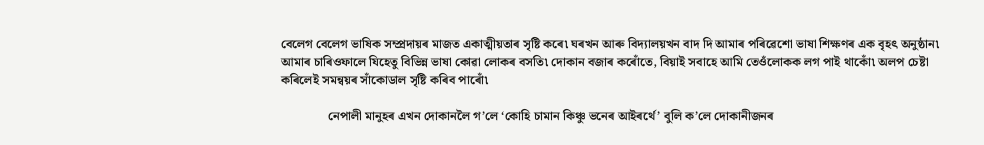বেলেগ বেলেগ ভাষিক সম্প্ৰদায়ৰ মাজত একাত্মীয়তাৰ সৃষ্টি কৰে৷ ঘৰখন আৰু বিদ্যালয়খন বাদ দি আমাৰ পৰিৱেশো ভাষা শিক্ষণৰ এক বৃহৎ অনুষ্ঠান৷   আমাৰ চাৰিওফালে যিহেতু বিভিন্ন ভাষা কোৱা লোকৰ বসতি৷ দোকান বজাৰ কৰোঁতে, বিয়াই সবাহে আমি তেওঁলোকক লগ পাই থাকোঁ৷ অলপ চেষ্টা কৰিলেই সমন্বয়ৰ সাঁকোডাল সৃষ্টি কৰিব পাৰোঁ৷

               নেপালী মানুহৰ এখন দোকানলৈ গ’লে ‘কোহি চামান কিঞ্চু ভনেৰ আইৰৰ্থে’ বুলি ক’লে দোকানীজনৰ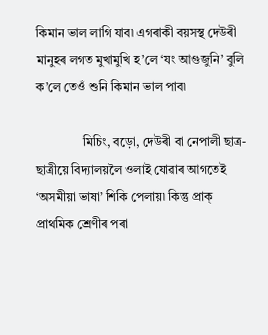কিমান ভাল লাগি যাব৷ এগৰাকী বয়সস্থ দেউৰী মানুহৰ লগত মুখামুখি হ’লে ‘যং আগুজুনি’ বুলি ক’লে তেওঁ শুনি কিমান ভাল পাব৷

               মিচিং, বড়ো, দেউৰী বা নেপালী ছাত্ৰ-ছাত্ৰীয়ে বিদ্যালয়লৈ ওলাই যোৱাৰ আগতেই ‘অসমীয়া ভাষা’ শিকি পেলায়৷ কিন্তু প্ৰাক্‌ প্ৰাথমিক শ্ৰেণীৰ পৰা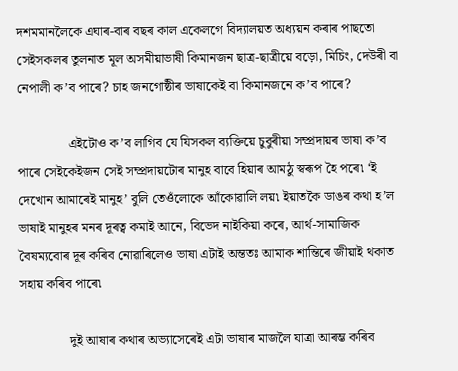দশমমানলৈকে এঘাৰ-বাৰ বছৰ কাল একেলগে বিদ্যালয়ত অধ্যয়ন কৰাৰ পাছতো সেইসকলৰ তুলনাত মূল অসমীয়াভাষী কিমানজন ছাত্ৰ-ছাত্ৰীয়ে বড়ো, মিচিং, দেউৰী বা নেপালী ক’ব পাৰে? চাহ জনগোষ্ঠীৰ ভাষাকেই বা কিমানজনে ক’ব পাৰে?

               এইটোও ক’ব লাগিব যে যিসকল ব্যক্তিয়ে চুবুৰীয়া সম্প্ৰদায়ৰ ভাষা ক’ব পাৰে সেইকেইজন সেই সম্প্ৰদায়টোৰ মানুহ বাবে হিয়াৰ আমঠু স্বৰূপ হৈ পৰে৷ ‘ই দেখোন আমাৰেই মানুহ’ বুলি তেওঁলোকে আঁকোৱালি লয়৷ ইয়াতকৈ ডাঙৰ কথা হ’ল ভাষাই মানুহৰ মনৰ দূৰত্ব কমাই আনে, বিভেদ নাইকিয়া কৰে, আৰ্থ-সামাজিক বৈষম্যবোৰ দূৰ কৰিব নোৱাৰিলেও ভাষা এটাই অন্ততঃ আমাক শান্তিৰে জীয়াই থকাত সহায় কৰিব পাৰে৷

               দুই আষাৰ কথাৰ অভ্যাসেৰেই এটা ভাষাৰ মাজলৈ যাত্ৰা আৰম্ভ কৰিব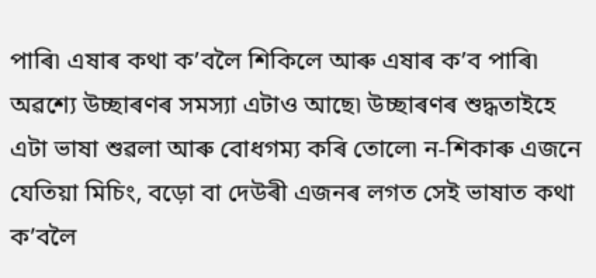পাৰি৷ এষাৰ কথা ক’বলৈ শিকিলে আৰু এষাৰ ক’ব পাৰি৷ অৱশ্যে উচ্ছাৰণৰ সমস্যা এটাও আছে৷ উচ্ছাৰণৰ শুদ্ধতাইহে এটা ভাষা শুৱলা আৰু বোধগম্য কৰি তোলে৷ ন-শিকাৰু এজনে যেতিয়া মিচিং, বড়ো বা দেউৰী এজনৰ লগত সেই ভাষাত কথা ক’বলৈ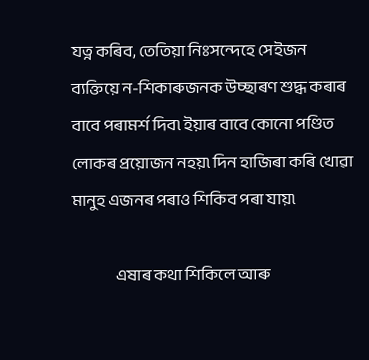যত্ন কৰিব, তেতিয়া নিঃসন্দেহে সেইজন ব্যক্তিয়ে ন-শিকাৰুজনক উচ্ছাৰণ শুদ্ধ কৰাৰ বাবে পৰামৰ্শ দিব৷ ইয়াৰ বাবে কোনো পণ্ডিত লোকৰ প্ৰয়োজন নহয়৷ দিন হাজিৰা কৰি খোৱা মানুহ এজনৰ পৰাও শিকিব পৰা যায়৷

               এষাৰ কথা শিকিলে আৰু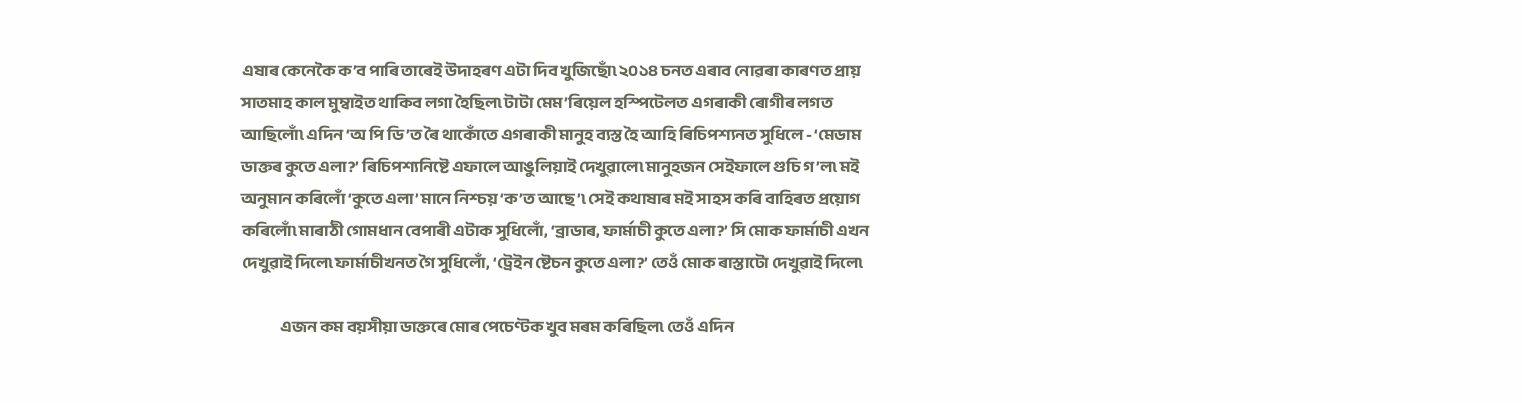এষাৰ কেনেকৈ ক’ব পাৰি তাৰেই উদাহৰণ এটা দিব খুজিছোঁ৷ ২০১৪ চনত এৰাব নোৱৰা কাৰণত প্ৰায় সাতমাহ কাল মুম্বাইত থাকিব লগা হৈছিল৷ টাটা মেম’ৰিয়েল হস্পিটেলত এগৰাকী ৰোগীৰ লগত আছিলোঁ৷ এদিন ‘অ পি ডি’ত ৰৈ থাকোঁতে এগৰাকী মানুহ ব্যস্ত হৈ আহি ৰিচিপশ্যনত সুধিলে - ‘মেডাম ডাক্তৰ কুতে এলা?’ ৰিচিপশ্যনিষ্টে এফালে আঙুলিয়াই দেখুৱালে৷ মানুহজন সেইফালে গুচি গ’ল৷ মই অনুমান কৰিলোঁ ‘কুতে এলা’ মানে নিশ্চয় ‘ক’ত আছে’৷ সেই কথাষাৰ মই সাহস কৰি বাহিৰত প্ৰয়োগ কৰিলোঁ৷ মাৰাঠী গোমধান বেপাৰী এটাক সুধিলোঁ, ‘ব্ৰাডাৰ, ফাৰ্মাচী কুতে এলা?’ সি মোক ফাৰ্মাচী এখন দেখুৱাই দিলে৷ ফাৰ্মাচীখনত গৈ সুধিলোঁ, ‘ট্ৰেইন ষ্টেচন কুতে এলা?’ তেওঁ মোক ৰাস্তাটো দেখুৱাই দিলে৷

               এজন কম বয়সীয়া ডাক্তৰে মোৰ পেচেণ্টক খুব মৰম কৰিছিল৷ তেওঁ এদিন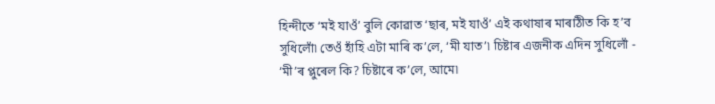হিন্দীতে ‘মই যাওঁ’ বুলি কোৱাত ‘ছাৰ, মই যাওঁ’ এই কথাষাৰ মাৰাঠীত কি হ’ব সুধিলোঁ৷ তেওঁ হাঁহি এটা মাৰি ক’লে, ‘মী যাত’৷ চিষ্টাৰ এজনীক এদিন সুধিলোঁ - ‘মী’ৰ প্লুৰেল কি? চিষ্টাৰে ক’লে, আমে৷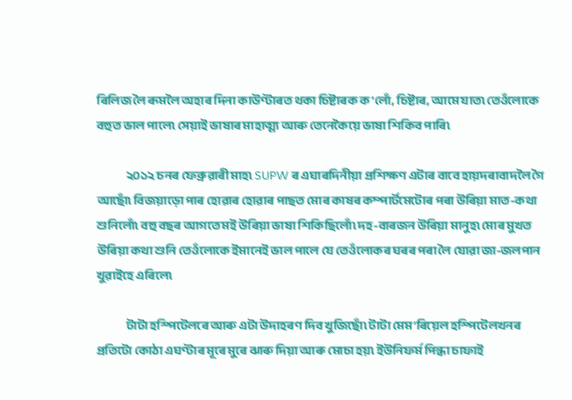ৰিলিজ লৈ ৰূমলৈ অহাৰ দিনা কাউণ্টাৰত থকা চিষ্টাৰক ক’লোঁ, চিষ্টাৰ, আমে যাত৷ তেওঁলোকে বহুত ভাল পালে৷ সেয়াই ভাষাৰ মাহাত্ম্য আৰু তেনেকৈয়ে ভাষা শিকিব পাৰি৷

               ২০১২ চনৰ ফেব্ৰুৱাৰী মাহ৷ SUPW ৰ এঘাৰদিনীয়া প্ৰশিক্ষণ এটাৰ বাবে হায়দৰাবাদলৈ গৈ আছোঁ৷ বিজয়াড়ো পাৰ হোৱাৰ হোৱাৰ পাছত মোৰ কাষৰ কম্পাৰ্টমেটোৰ পৰা উৰিয়া মাত-কথা শুনিলোঁ৷ বহু বছৰ আগতে মই উৰিয়া ভাষা শিকিছিলোঁ৷ দহ-বাৰজন উৰিয়া মানুহ৷ মোৰ মুখত উৰিয়া কথা শুনি তেওঁলোকে ইমানেই ভাল পালে যে তেওঁলোকৰ ঘৰৰ পৰা লৈ যোৱা জা-জলপান খুৱাইহে এৰিলে৷

               টাটা হস্পিটেলৰে আৰু এটা উদাহৰণ দিব খুজিছোঁ৷ টাটা মেম’ৰিয়েল হস্পিটেলখনৰ প্ৰতিটো কোঠা এঘণ্টাৰ মূৰে মুৰে ঝাৰু দিয়া আৰু মোচা হয়৷ ইউনিফৰ্ম পিন্ধা চাফাই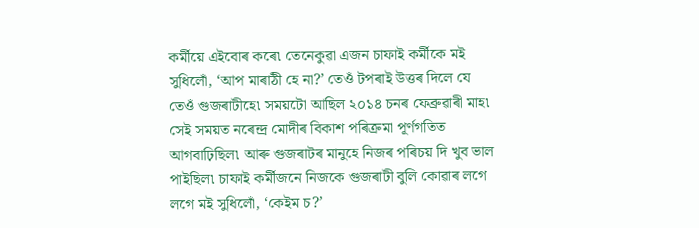কৰ্মীয়ে এইবোৰ কৰে৷ তেনেকুৱা এজন চাফাই কৰ্মীকে মই সুধিলোঁ, ‘আপ মাৰাঠী হে না?’ তেওঁ টপৰাই উত্তৰ দিলে যে তেওঁ গুজৰাটীহে৷ সময়টো আছিল ২০১৪ চনৰ ফেব্ৰুৱাৰী মাহ৷ সেই সময়ত নৰেন্দ্ৰ মোদীৰ বিকাশ পৰিক্ৰমা পূৰ্ণগতিত আগবাঢ়িছিল৷ আৰু গুজৰাটৰ মানুহে নিজৰ পৰিচয় দি খুব ভাল পাইছিল৷ চাফাই কৰ্মীজনে নিজকে গুজৰাটী বুলি কোৱাৰ লগে লগে মই সুধিলোঁ, ‘কেইম চ?’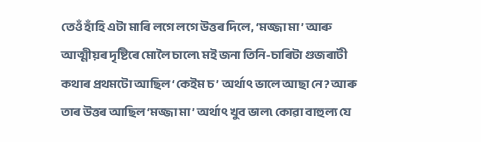তেওঁ হাঁহি এটা মাৰি লগে লগে উত্তৰ দিলে, ‘মজ্জা মা’ আৰু আত্মীয়ৰ দৃষ্টিৰে মোলৈ চালে৷ মই জনা তিনি-চাৰিটা গুজৰাটী কথাৰ প্ৰথমটো আছিল ‘কেইম চ’ অৰ্থাৎ ভালে আছা নে? আৰু তাৰ উত্তৰ আছিল ‘মজ্জা মা’ অৰ্থাৎ খুব ভাল৷ কোৱা বাহুল্য যে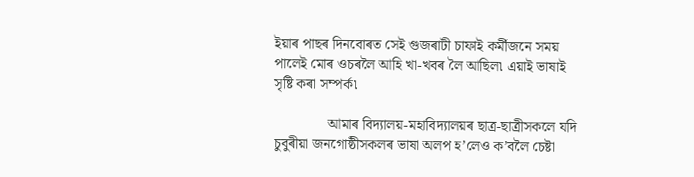ইয়াৰ পাছৰ দিনবোৰত সেই গুজৰাটী চাফাই কৰ্মীজনে সময় পালেই মোৰ ওচৰলৈ আহি খা-খবৰ লৈ আছিল৷ এয়াই ভাষাই সৃষ্টি কৰা সম্পৰ্ক৷

               আমাৰ বিদ্যালয়-মহাবিদ্যালয়ৰ ছাত্ৰ-ছাত্ৰীসকলে যদি চুবুৰীয়া জনগোষ্ঠীসকলৰ ভাষা অলপ হ’লেও ক’বলৈ চেষ্টা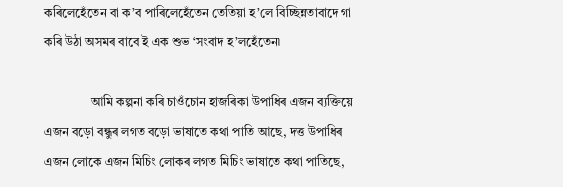কৰিলেহেঁতেন বা ক’ব পাৰিলেহেঁতেন তেতিয়া হ’লে বিচ্ছিন্নতাবাদে গা কৰি উঠা অসমৰ বাবে ই এক শুভ ‘সংবাদ হ’লহেঁতেন৷

               আমি কল্পনা কৰি চাওঁচোন হাজৰিকা উপাধিৰ এজন ব্যক্তিয়ে এজন বড়ো বন্ধুৰ লগত বড়ো ভাষাতে কথা পাতি আছে, দত্ত উপাধিৰ এজন লোকে এজন মিচিং লোকৰ লগত মিচিং ভাষাতে কথা পাতিছে,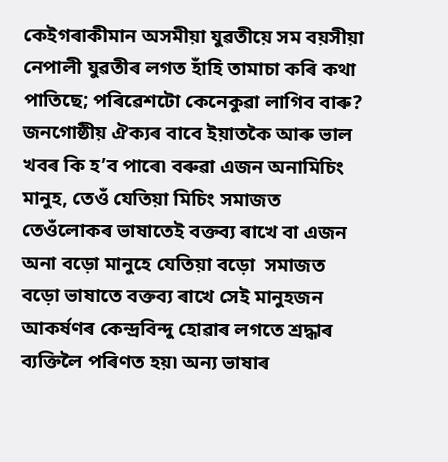কেইগৰাকীমান অসমীয়া যুৱতীয়ে সম বয়সীয়া নেপালী যুৱতীৰ লগত হাঁহি তামাচা কৰি কথা পাতিছে; পৰিৱেশটো কেনেকুৱা লাগিব বাৰু? জনগোষ্ঠীয় ঐক্যৰ বাবে ইয়াতকৈ আৰু ভাল খবৰ কি হ’ব পাৰে৷ বৰুৱা এজন অনামিচিং মানুহ, তেওঁ যেতিয়া মিচিং সমাজত তেওঁলোকৰ ভাষাতেই বক্তব্য ৰাখে বা এজন অনা বড়ো মানুহে যেতিয়া বড়ো  সমাজত বড়ো ভাষাতে বক্তব্য ৰাখে সেই মানুহজন আকৰ্ষণৰ কেন্দ্ৰবিন্দু হোৱাৰ লগতে শ্ৰদ্ধাৰ ব্যক্তিলৈ পৰিণত হয়৷ অন্য ভাষাৰ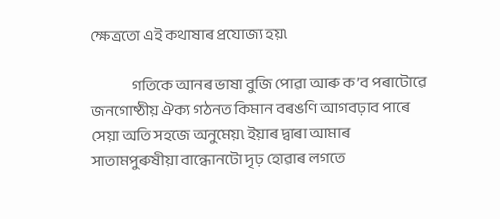ক্ষেত্ৰতো এই কথাষাৰ প্ৰযোজ্য হয়৷

               গতিকে আনৰ ভাষা বুজি পোৱা আৰু ক’ব পৰাটোৱে জনগোষ্ঠীয় ঐক্য গঠনত কিমান বৰঙণি আগবঢ়াব পাৰে সেয়া অতি সহজে অনুমেয়৷ ইয়াৰ দ্বাৰা আমাৰ সাতামপুৰুষীয়া বান্ধোনটো দৃঢ় হোৱাৰ লগতে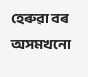হেৰুৱা বৰ অসমখনো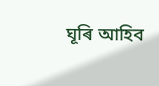ঘূৰি আহিব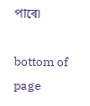পাৰে৷

bottom of page